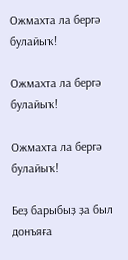Ожмахта ла бергә булайыҡ!

Ожмахта ла бергә булайыҡ!

Ожмахта ла бергә булайыҡ!

Беҙ барыбыҙ ҙа был донъяға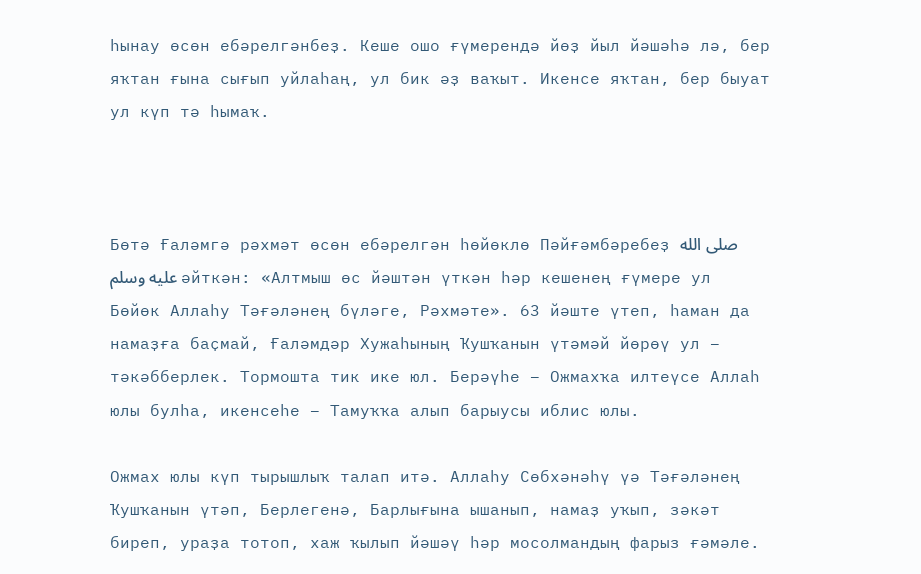һынау өсөн ебәрелгәнбеҙ. Кеше ошо ғүмерендә йөҙ йыл йәшәһә лә, бер яҡтан ғына сығып уйлаһаң, ул бик әҙ ваҡыт. Икенсе яҡтан, бер быуат ул күп тә һымаҡ.



Бөтә Ғаләмгә рәхмәт өсөн ебәрелгән һөйөклө Пәйғәмбәребеҙ صلى الله عليه وسلم әйткән: «Алтмыш өс йәштән үткән һәр кешенең ғүмере ул Бөйөк Аллаһу Тәғәләнең бүләге, Рәхмәте». 63 йәште үтеп, һаман да намаҙға баҫмай, Ғаләмдәр Хужаһының Ҡушҡанын үтәмәй йөрөү ул – тәкәбберлек. Тормошта тик ике юл. Берәүһе – Ожмахҡа илтеүсе Аллаһ юлы булһа, икенсеһе – Тамуҡҡа алып барыусы иблис юлы.

Ожмах юлы күп тырышлыҡ талап итә. Аллаһу Сөбхәнәһү үә Тәғәләнең Ҡушҡанын үтәп, Берлегенә, Барлығына ышанып, намаҙ уҡып, зәкәт биреп, ураҙа тотоп, хаж ҡылып йәшәү һәр мосолмандың фарыз ғәмәле.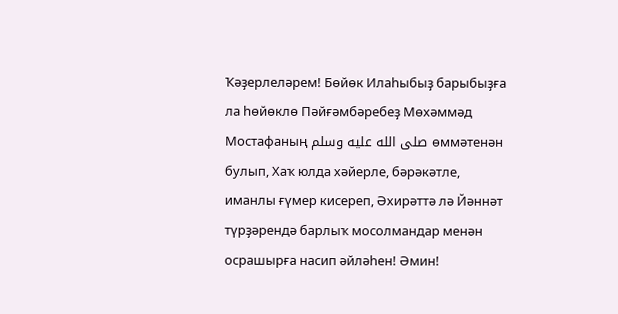Ҡәҙерлеләрем! Бөйөк Илаһыбыҙ барыбыҙға ла һөйөклө Пәйғәмбәребеҙ Мөхәммәд Мостафаның صلى الله عليه وسلم өммәтенән булып, Хаҡ юлда хәйерле, бәрәкәтле, иманлы ғүмер кисереп, Әхирәттә лә Йәннәт түрҙәрендә барлыҡ мосолмандар менән осрашырға насип әйләһен! Әмин!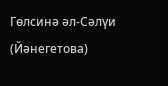Гөлсинә әл-Сәлүи (Йәнегетова)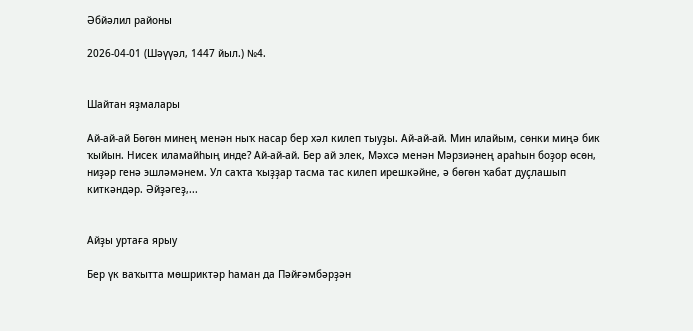Әбйәлил районы

2026-04-01 (Шәүүәл, 1447 йыл.) №4.


Шайтан яҙмалары

Ай-ай-ай Бөгөн минең менән ныҡ насар бер хәл килеп тыуҙы. Ай-ай-ай. Мин илайым, сөнки миңә бик ҡыйын. Нисек иламайһың инде? Ай-ай-ай. Бер ай элек, Мәхсә менән Мәрзиәнең араһын боҙор өсөн, ниҙәр генә эшләмәнем. Ул саҡта ҡыҙҙар тасма тас килеп ирешкәйне, ә бөгөн ҡабат дуҫлашып киткәндәр. Әйҙәгеҙ,...


Айҙы уртаға ярыу

Бер үк ваҡытта мөшриктәр һаман да Пәйғәмбәрҙән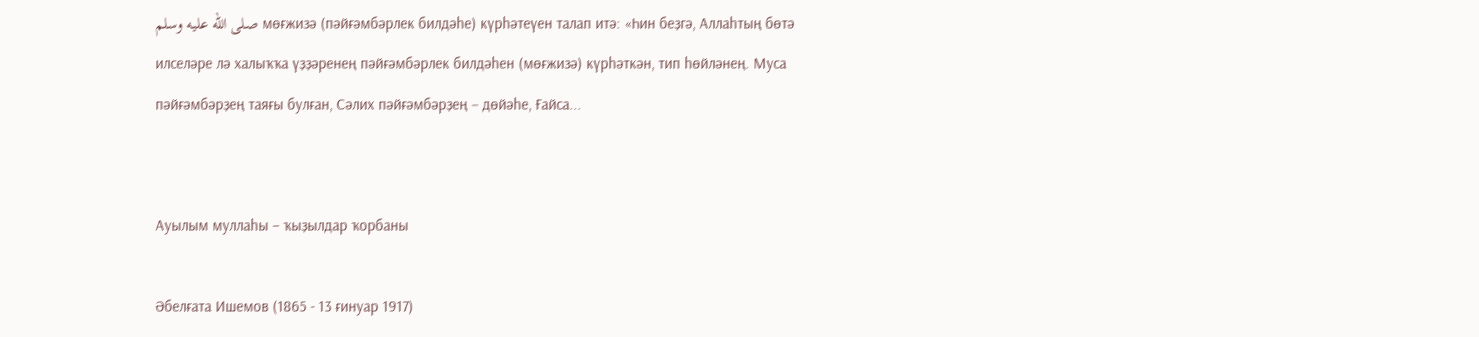صلى الله عليه وسلم мөғжизә (пәйғәмбәрлек билдәһе) күрһәтеүен талап итә: «Һин беҙгә, Аллаһтың бөтә илселәре лә халыҡҡа үҙҙәренең пәйғәмбәрлек билдәһен (мөғжизә) күрһәткән, тип һөйләнең. Муса пәйғәмбәрҙең таяғы булған, Сәлих пәйғәмбәрҙең − дөйәһе, Ғайса...


Ауылым муллаһы – ҡыҙылдар ҡорбаны

Әбелғата Ишемов (1865 - 13 ғинуар 1917)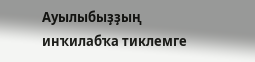Ауылыбыҙҙың инҡилабҡа тиклемге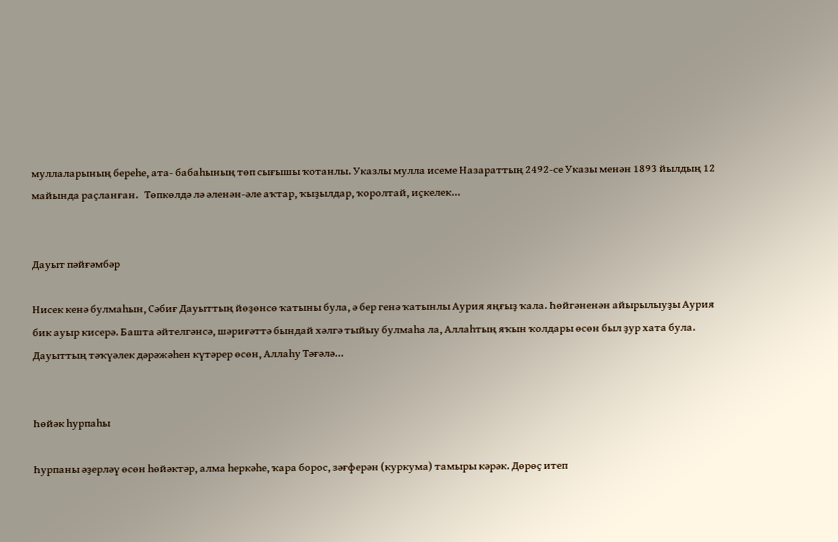муллаларының береһе, ата- бабаһының төп сығышы ҡотанлы. Указлы мулла исеме Назараттың 2492-се Указы менән 1893 йылдың 12 майында раҫланған.   Төпкөлдә лә әленән-әле аҡтар, ҡыҙылдар, ҡоролтай, иҫкелек...


Дауыт пәйғәмбәр

Нисек кенә булмаһын, Сәбиғ Дауыттың йөҙөнсө ҡатыны була, ә бер генә ҡатынлы Аурия яңғыҙ ҡала. Һөйгәненән айырылыуҙы Аурия бик ауыр кисерә. Башта әйтелгәнсә, шәриғәттә бындай хәлгә тыйыу булмаһа ла, Аллаһтың яҡын ҡолдары өсөн был ҙур хата була. Дауыттың тәҡүәлек дәрәжәһен күтәрер өсөн, Аллаһу Тәғәлә...


Һөйәк һурпаһы

Һурпаны әҙерләү өсөн һөйәктәр, алма һеркәһе, ҡара борос, зәғферән (куркума) тамыры кәрәк. Дөрөҫ итеп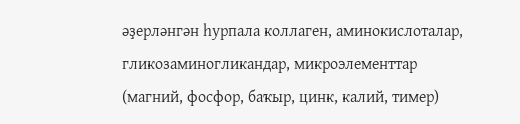әҙерләнгән һурпала коллаген, аминокислоталар, гликозаминогликандар, микроэлементтар (магний, фосфор, баҡыр, цинк, калий, тимер)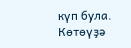күп була. Көтөүҙә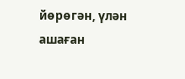йөрөгән, үлән ашаған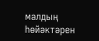малдың һөйәктәрен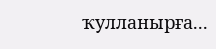ҡулланырға...